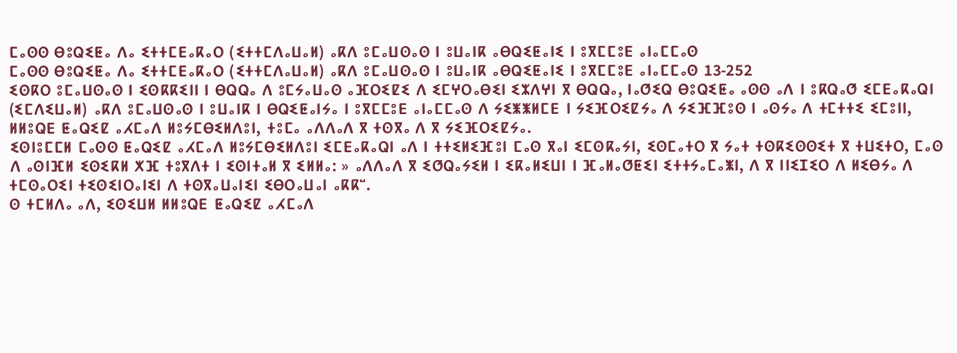ⵎⴰⵙⵙ ⴱⵓⵕⵉⵟⴰ ⴷⴰ ⵉⵜⵜⵎⴹⴰⴽⴰⵔ (ⵉⵜⵜⵎⴷⴰⵡⴰⵍ) ⴰⴽⴷ ⵓⵎⴰⵡⵙⴰⵙ ⵏ ⵓⵡⴰⵏⴽ ⴰⴱⵕⵉⵟⴰⵏⵉ ⵏ ⵓⴳⵎⵎⵓⴹ ⴰⵏⴰⵎⵎⴰⵙ
ⵎⴰⵙⵙ ⴱⵓⵕⵉⵟⴰ ⴷⴰ ⵉⵜⵜⵎⴹⴰⴽⴰⵔ (ⵉⵜⵜⵎⴷⴰⵡⴰⵍ) ⴰⴽⴷ ⵓⵎⴰⵡⵙⴰⵙ ⵏ ⵓⵡⴰⵏⴽ ⴰⴱⵕⵉⵟⴰⵏⵉ ⵏ ⵓⴳⵎⵎⵓⴹ ⴰⵏⴰⵎⵎⴰⵙ 13-252
ⵉⵙⴽⵔ ⵓⵎⴰⵡⵙⴰⵙ ⵏ ⵉⵙⴽⴽⵉⵏⵏ ⵏ ⴱⵕⵕⴰ ⴷ ⵓⵎⵢⴰⵡⴰⵙ ⴰⴼⵔⵉⵇⵉ ⴷ ⵉⵎⵖⵔⴰⴱⵉⵏ ⵉⵣⴷⵖⵏ ⴳ ⴱⵕⵕⴰ, ⵏⴰⵚⵉⵕ ⴱⵓⵕⵉⵟⴰ ⴰⵙⵙ ⴰⴷ ⵏ ⵓⴽⵕⴰⵚ ⵉⵎⴹⴰⴽⴰⵕⵏ (ⵉⵎⴷⵉⵡⴰⵍ) ⴰⴽⴷ ⵓⵎⴰⵡⵙⴰⵙ ⵏ ⵓⵡⴰⵏⴽ ⵏ ⴱⵕⵉⵟⴰⵏⵢⴰ ⵏ ⵓⴳⵎⵎⵓⴹ ⴰⵏⴰⵎⵎⴰⵙ ⴷ ⵢⵉⵥⵥⵍⵎⴹ ⵏ ⵢⵉⴼⵔⵉⵇⵢⴰ ⴷ ⵢⵉⴼⴼⵓⵙ ⵏ ⴰⵙⵢⴰ ⴷ ⵜⵎⵜⵜⵉ ⵉⵎⵓⵏⵏ, ⵍⵍⵓⵕⴹ ⵟⴰⵕⵉⵇ ⴰⵃⵎⴰⴷ ⵍⵓⵢⵎⴱⵉⵍⴷⵓⵏ, ⵜⵓⵎⴰ ⴰⴷⴷⴰⴷ ⴳ ⵜⵙⴳⴰ ⴷ ⴳ ⵢⵉⴼⵔⵉⵇⵢⴰ.
ⵉⵙⵏⵓⵎⵎⵍ ⵎⴰⵙⵙ ⵟⴰⵕⵉⵇ ⴰⵃⵎⴰⴷ ⵍⵓⵢⵎⴱⵉⵍⴷⵓⵏ ⵉⵎⴹⴰⴽⴰⵕⵏ ⴰⴷ ⵏ ⵜⵜⵉⵍⵉⴼⵓⵏ ⵎⴰⵙ ⴳⴰⵏ ⵉⵎⵙⴽⴰⵢⵏ, ⵉⵙⵎⴰⵜⵔ ⴳ ⵢⴰⵜ ⵜⵙⴽⵉⵙⵙⵉⵜ ⴳ ⵜⵡⵉⵜⵔ, ⵎⴰⵙ ⴷ ⴰⵙⵏⴼⵍ ⵉⵙⵉⴽⵍ ⵅⴼ ⵜⵓⴳⴷⵜ ⵏ ⵉⵙⵏⵜⴰⵍ ⴳ ⵉⵍⵍⴰ: » ⴰⴷⴷⴰⴷ ⴳ ⵉⵚⵕⴰⵢⵉⵍ ⵏ ⵉⴽⴰⵍⵉⵡⵏ ⵏ ⴼⴰⵍⴰⵚⵟⵉⵏ ⵉⵜⵜⵢⴰⵎⴰⵥⵏ, ⴷ ⴳ ⵏⵏⵉⵊⵉⵔ ⴷ ⵍⵉⴱⵢⴰ ⴷ ⵜⵎⵙⴰⵔⵉⵏ ⵜⵉⵙⵉⵏⵔⴰⵏⵉⵏ ⴷ ⵜⵙⴳⴰⵡⴰⵏⵉⵏ ⵉⴱⵔⴰⵡⴰⵏ ⴰⴽⴽⵯ.
ⵙ ⵜⵎⵍⴷⴰ ⴰⴷ, ⵉⵙⵉⵡⵍ ⵍⵍⵓⵕⴹ ⵟⴰⵕⵉⵇ ⴰⵃⵎⴰⴷ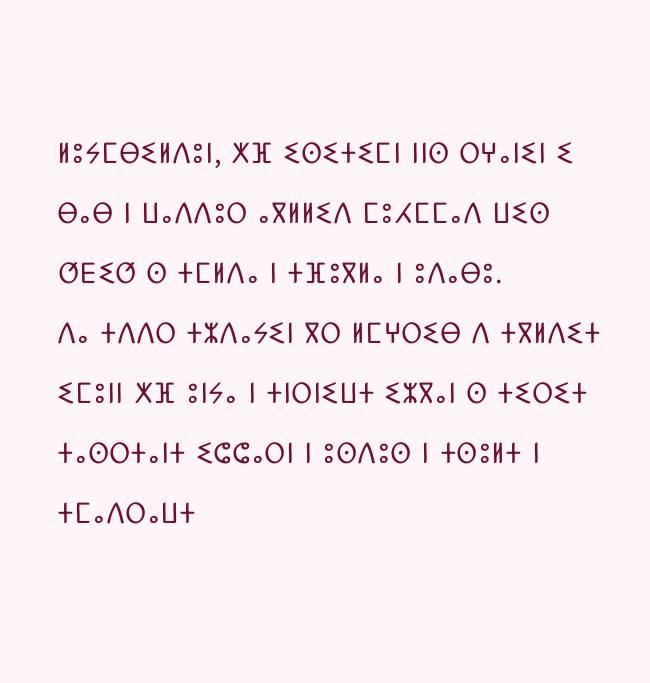ⵍⵓⵢⵎⴱⵉⵍⴷⵓⵏ, ⵅⴼ ⵉⵙⵉⵜⵉⵎⵏ ⵏⵏⵙ ⵔⵖⴰⵏⵉⵏ ⵉ ⴱⴰⴱ ⵏ ⵡⴰⴷⴷⵓⵔ ⴰⴳⵍⵍⵉⴷ ⵎⵓⵃⵎⵎⴰⴷ ⵡⵉⵙ ⵚⴹⵉⵚ ⵙ ⵜⵎⵍⴷⴰ ⵏ ⵜⴼⵓⴳⵍⴰ ⵏ ⵓⴷⴰⴱⵓ.
ⴷⴰ ⵜⴷⴷⵔ ⵜⵣⴷⴰⵢⵉⵏ ⴳⵔ ⵍⵎⵖⵔⵉⴱ ⴷ ⵜⴳⵍⴷⵉⵜ ⵉⵎⵓⵏⵏ ⵅⴼ ⵓⵏⵢⴰ ⵏ ⵜⵏⵔⵏⵉⵡⵜ ⵉⵣⴳⴰⵏ ⵙ ⵜⵉⵔⵉⵜ ⵜⴰⵙⵔⵜⴰⵏⵜ ⵉⵛⵛⴰⵔⵏ ⵏ ⵓⵙⴷⵓⵙ ⵏ ⵜⵙⵓⵍⵜ ⵏ ⵜⵎⴰⴷⵔⴰⵡⵜ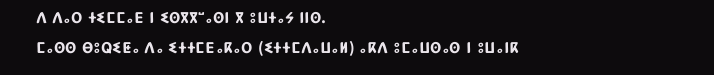ⴷ ⴷⴰⵔ ⵜⵉⵎⵎⴰⴹ ⵏ ⵉⵙⴳⴳⵯⴰⵙⵏ ⴳ ⵓⵡⵜⴰⵢ ⵏⵏⵙ.
ⵎⴰⵙⵙ ⴱⵓⵕⵉⵟⴰ ⴷⴰ ⵉⵜⵜⵎⴹⴰⴽⴰⵔ (ⵉⵜⵜⵎⴷⴰⵡⴰⵍ) ⴰⴽⴷ ⵓⵎⴰⵡⵙⴰⵙ ⵏ ⵓⵡⴰⵏⴽ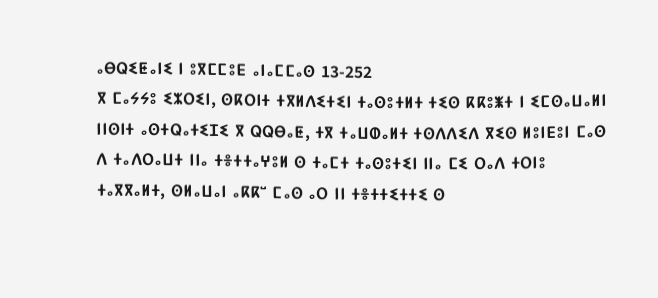ⴰⴱⵕⵉⵟⴰⵏⵉ ⵏ ⵓⴳⵎⵎⵓⴹ ⴰⵏⴰⵎⵎⴰⵙ 13-252
ⴳ ⵎⴰⵢⵢⵓ ⵉⵣⵔⵉⵏ, ⵙⴽⵔⵏⵜ ⵜⴳⵍⴷⵉⵜⵉⵏ ⵜⴰⵙⵓⵜⵍⵜ ⵜⵉⵙ ⴽⴽⵓⵥⵜ ⵏ ⵉⵎⵙⴰⵡⴰⵍⵏ ⵏⵏⵙⵏⵜ ⴰⵙⵜⵕⴰⵜⵉⵊⵉ ⴳ ⵕⵕⴱⴰⵟ, ⵜⴳ ⵜⴰⵡⵀⴰⵍⵜ ⵜⵙⴷⴷⵉⴷ ⴳⵉⵙ ⵍⵓⵏⴹⵓⵏ ⵎⴰⵙ ⴷ ⵜⴰⴷⵔⴰⵡⵜ ⵏⵏⴰ ⵜⴻⵜⵜⴰⵖⵓⵍ ⵙ ⵜⴰⵎⵜ ⵜⴰⵙⵓⵜⵉⵏ ⵏⵏⴰ ⵎⵉ ⵔⴰⴷ ⵜⵔⵏⵓ ⵜⴰⴳⴳⴰⵍⵜ, ⵙⵍⴰⵡⴰⵏ ⴰⴽⴽⵯ ⵎⴰⵙ ⴰⵔ ⵏⵏ ⵜⴻⵜⵜⵉⵜⵜⵉ ⵙ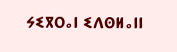ⵢⵉⴳⵔⴰⵏ ⵉⴷⵙⵍⴰⵏⵏ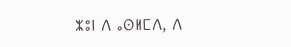ⵣⵓⵏ ⴷ ⴰⵙⵍⵎⴷ, ⴷ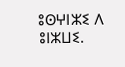ⵓⵙⵖⵏⵣⵉ ⴷ ⵓⵏⵣⵡⵉ.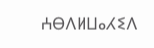ⵄⴱⴷⵍⵡⴰⵃⵉⴷ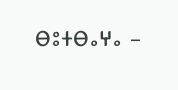ⴱⵓⵜⴱⴰⵖⴰ –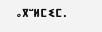ⴰⴳⵯⵍⵎⵉⵎ.